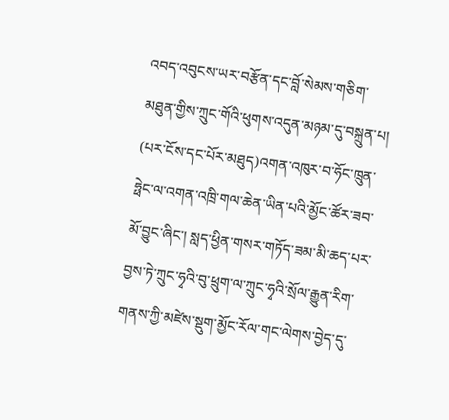འབད་འབུངས་ཡར་བརྩོན་དང་བློ་སེམས་གཅིག་མཐུན་གྱིས་ཀྲུང་གོའི་ཕུགས་འདུན་མཉམ་དུ་བསྐྲུན་པ།
(པར་ངོས་དང་པོར་མཐུད)འགན་འཁུར་བ་ཧོང་ཁྲུན་ཧྥེང་ལ་འགན་འཁྲི་གལ་ཆེན་ཡིན་པའི་མྱོང་ཚོར་ཟབ་མོ་བྱུང་ཞིང་། སླད་ཕྱིན་གསར་གཏོད་ཟམ་མི་ཆད་པར་བྱས་ཏེ་ཀྲུང་ཧྭའི་བུ་ཕྲུག་ལ་ཀྲུང་ཧྭའི་སྲོལ་རྒྱུན་རིག་གནས་ཀྱི་མཛེས་སྡུག་མྱོང་རོལ་གང་ལེགས་བྱེད་དུ་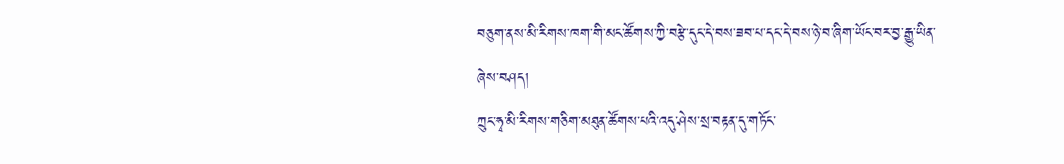བཅུག་ནས་མི་རིགས་ཁག་གི་མང་ཚོགས་ཀྱི་བརྩེ་དུང་དེ་བས་ཟབ་པ་དང་དེ་བས་ཉེ་བ་ཞིག་ཡོང་བར་བྱ་རྒྱུ་ཡིན་ཞེས་བཤད།
ཀྲུང་ཧྭ་མི་རིགས་གཅིག་མཐུན་ཚོགས་པའི་འདུ་ཤེས་སྲ་བརྟན་དུ་གཏོང་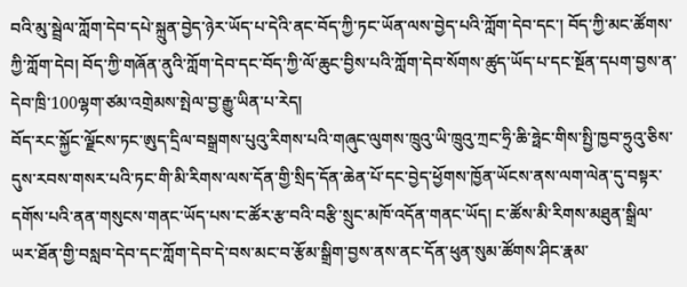བའི་མུ་སྦྲེལ་ཀློག་དེབ་དཔེ་སྐྲུན་བྱེད་ཉེར་ཡོད་པ་དེའི་ནང་བོད་ཀྱི་ཏང་ཡོན་ལས་བྱེད་པའི་ཀློག་དེབ་དང་། བོད་ཀྱི་མང་ཚོགས་ཀྱི་ཀློག་དེབ། བོད་ཀྱི་གཞོན་ནུའི་ཀློག་དེབ་དང་བོད་ཀྱི་ལོ་ཆུང་བྱིས་པའི་ཀློག་དེབ་སོགས་ཚུད་ཡོད་པ་དང་སྔོན་དཔག་བྱས་ན་དེབ་ཁྲི་100ལྷག་ཙམ་འགྲེམས་སྤེལ་བྱ་རྒྱུ་ཡིན་པ་རེད།
བོད་རང་སྐྱོང་ལྗོངས་ཏང་ཨུད་དྲིལ་བསྒྲགས་པུའུ་རིགས་པའི་གཞུང་ལུགས་ཁྲུའུ་ཡི་ཁྲུའུ་ཀྲང་ཧྲི་ཆི་ཧྥེང་གིས་སྤྱི་ཁྱབ་ཧྲུའུ་ཅིས་དུས་རབས་གསར་པའི་ཏང་གི་མི་རིགས་ལས་དོན་གྱི་སྲིད་དོན་ཆེན་པོ་དང་བྱེད་ཕྱོགས་ཁྱོན་ཡོངས་ནས་ལག་ལེན་དུ་བསྟར་དགོས་པའི་ནན་གསུངས་གནང་ཡོད་པས་ང་ཚོར་རྩ་བའི་བརྩི་སྲུང་མཁོ་འདོན་གནང་ཡོད། ང་ཚོས་མི་རིགས་མཐུན་སྒྲིལ་ཡར་ཐོན་གྱི་བསླབ་དེབ་དང་ཀློག་དེབ་དེ་བས་མང་བ་རྩོམ་སྒྲིག་བྱས་ནས་ནང་དོན་ཕུན་སུམ་ཚོགས་ཤིང་རྣམ་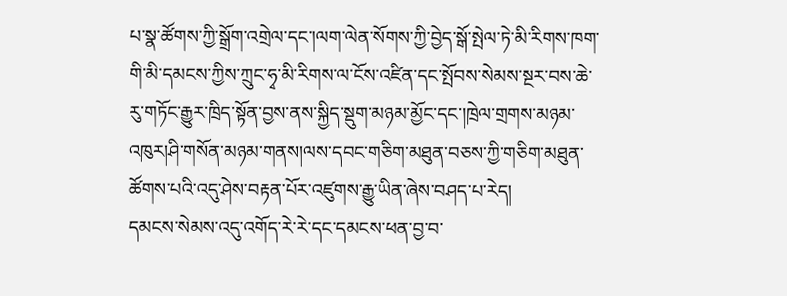པ་སྣ་ཚོགས་ཀྱི་སྒྲོག་འགྲེལ་དང་།ལག་ལེན་སོགས་ཀྱི་བྱེད་སྒོ་སྤེལ་ཏེ་མི་རིགས་ཁག་གི་མི་དམངས་ཀྱིས་ཀྲུང་ཧྭ་མི་རིགས་ལ་ངོས་འཛིན་དང་སྤོབས་སེམས་སྔར་བས་ཆེ་རུ་གཏོང་རྒྱུར་ཁྲིད་སྟོན་བྱས་ནས་སྐྱིད་སྡུག་མཉམ་མྱོང་དང་།ཁྲེལ་གྲགས་མཉམ་འཁུར།ཤི་གསོན་མཉམ་གནས།ལས་དབང་གཅིག་མཐུན་བཅས་ཀྱི་གཅིག་མཐུན་ཚོགས་པའི་འདུ་ཤེས་བརྟན་པོར་འཛུགས་རྒྱུ་ཡིན་ཞེས་བཤད་པ་རེད།
དམངས་སེམས་འདུ་འགོད་རེ་རེ་དང་དམངས་ཕན་བྱ་བ་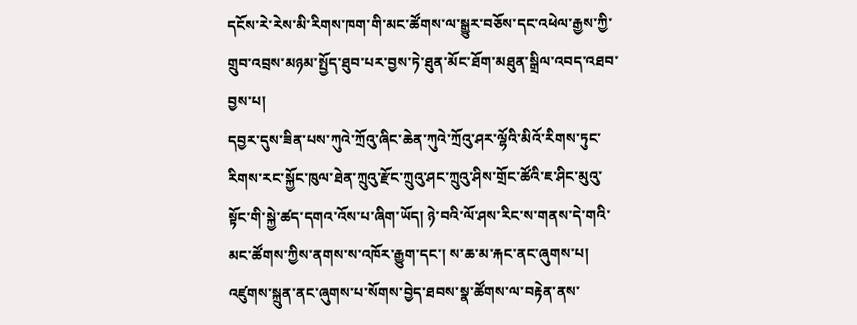དངོས་རེ་རེས་མི་རིགས་ཁག་གི་མང་ཚོགས་ལ་སྒྱུར་བཅོས་དང་འཕེལ་རྒྱས་ཀྱི་གྲུབ་འབྲས་མཉམ་སྤྱོད་ཐུབ་པར་བྱས་ཏེ་ཐུན་མོང་ཐོག་མཐུན་སྒྲིལ་འབད་འཐབ་བྱས་པ།
དབྱར་དུས་ཟིན་པས་ཀུའེ་ཀྲོའུ་ཞིང་ཆེན་ཀུའེ་ཀྲོའུ་ཤར་ལྷོའི་མིའོ་རིགས་ཏུང་རིགས་རང་སྐྱོང་ཁུལ་ཐེན་ཀྲུའུ་རྫོང་ཀྲུའུ་ཤང་ཀྲུའུ་ཤིས་གྲོང་ཚོའི་ཇ་ཤིང་མུའུ་སྟོང་གི་སྐྱེ་ཚད་དགའ་འོས་པ་ཞིག་ཡོད། ཉེ་བའི་ལོ་ཤས་རིང་ས་གནས་དེ་གའི་མང་ཚོགས་ཀྱིས་ནགས་ས་འཁོར་རྒྱུག་དང་། ས་ཆ་མ་རྐང་ནང་ཞུགས་པ། འཛུགས་སྐྲུན་ནང་ཞུགས་པ་སོགས་བྱེད་ཐབས་སྣ་ཚོགས་ལ་བརྟེན་ནས་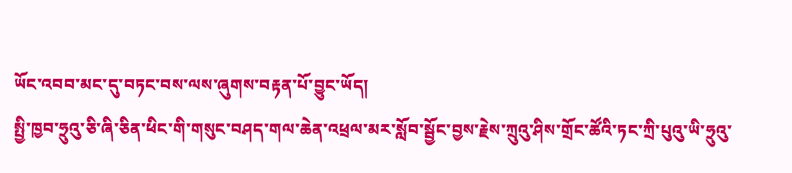ཡོང་འབབ་མང་དུ་བཏང་བས་ལས་ཞུགས་བརྟན་པོ་བྱུང་ཡོད།
སྤྱི་ཁྱབ་ཧྲུའུ་ཅི་ཞི་ཅིན་ཕིང་གི་གསུང་བཤད་གལ་ཆེན་འཕྲལ་མར་སློབ་སྦྱོང་བྱས་རྗེས་ཀྲུའུ་ཤིས་གྲོང་ཚོའི་ཏང་ཀྲི་པུའུ་ཡི་ཧྲུའུ་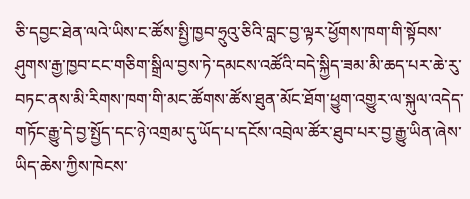ཅི་དབྱང་ཐེན་ལའེ་ཡིས་ང་ཚོས་སྤྱི་ཁྱབ་ཧྲུའུ་ཅིའི་བླང་བྱ་ལྟར་ཕྱོགས་ཁག་གི་སྟོབས་ཤུགས་རྒྱ་ཁྱབ་ངང་གཅིག་སྒྲིལ་བྱས་ཏེ་དམངས་འཚོའི་བདེ་སྐྱིད་ཟམ་མི་ཆད་པར་ཆེ་རུ་བཏང་ནས་མི་རིགས་ཁག་གི་མང་ཚོགས་ཚོས་ཐུན་མོང་ཐོག་ཕྱུག་འགྱུར་ལ་སྐུལ་འདེད་གཏོང་རྒྱུ་དེ་བྱ་སྤྱོད་དང་ཉེ་འགྲམ་དུ་ཡོད་པ་དངོས་འབྲེལ་ཚོར་ཐུབ་པར་བྱ་རྒྱུ་ཡིན་ཞེས་ཡིད་ཆེས་ཀྱིས་ཁེངས་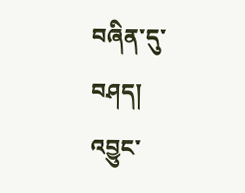བཞིན་དུ་བཤད།
འབྱུང་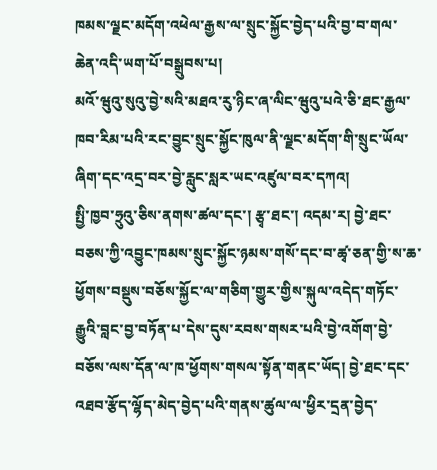ཁམས་ལྗང་མདོག་འཕེལ་རྒྱས་ལ་སྲུང་སྐྱོང་བྱེད་པའི་བྱ་བ་གལ་ཆེན་འདི་ཡག་པོ་བསྒྲུབས་པ།
མའོ་ཝུའུ་སུའུ་བྱེ་སའི་མཐའ་རུ་ཉིང་ཞ་ལིང་ཝུའུ་པའེ་ཅི་ཐང་རྒྱལ་ཁབ་རིམ་པའི་རང་བྱུང་སྲུང་སྐྱོང་ཁུལ་ནི་ལྗང་མདོག་གི་སྲུང་ཡོལ་ཞིག་དང་འདྲ་བར་བྱེ་རླུང་སླར་ཡང་འཛུལ་བར་དཀའ།
སྤྱི་ཁྱབ་ཧྲུའུ་ཅིས་ནགས་ཚལ་དང་། རྩྭ་ཐང་། འདམ་ར། བྱེ་ཐང་བཅས་ཀྱི་འབྱུང་ཁམས་སྲུང་སྐྱོང་ཉམས་གསོ་དང་བ་ཚྭ་ཅན་གྱི་ས་ཆ་ཕྱོགས་བསྡུས་བཅོས་སྐྱོང་ལ་གཅིག་གྱུར་གྱིས་སྐུལ་འདེད་གཏོང་རྒྱུའི་བླང་བྱ་བཏོན་པ་དེས་དུས་རབས་གསར་པའི་བྱེ་འགོག་བྱེ་བཅོས་ལས་དོན་ལ་ཁ་ཕྱོགས་གསལ་སྟོན་གནང་ཡོད། བྱེ་ཐང་དང་འཐབ་རྩོད་ལྷོད་མེད་བྱེད་པའི་གནས་ཚུལ་ལ་ཕྱིར་དྲན་བྱེད་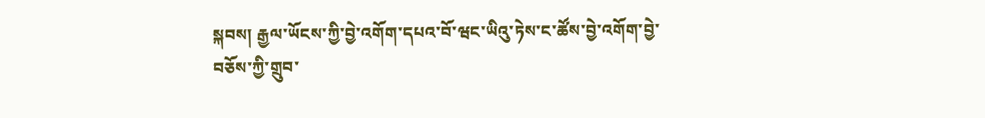སྐབས། རྒྱལ་ཡོངས་ཀྱི་བྱེ་འགོག་དཔའ་བོ་ཝང་ཡིའུ་ཏེས་ང་ཚོས་བྱེ་འགོག་བྱེ་བཅོས་ཀྱི་གྲུབ་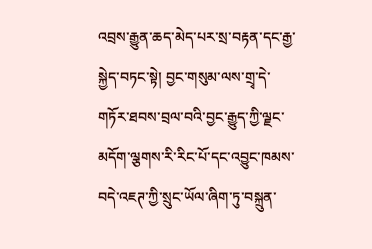འབྲས་རྒྱུན་ཆད་མེད་པར་སྲ་བརྟན་དང་རྒྱ་སྐྱེད་བཏང་སྟེ། བྱང་གསུམ་ལས་གྲྭ་དེ་གཏོར་ཐབས་བྲལ་བའི་བྱང་རྒྱུད་ཀྱི་ལྗང་མདོག་ལྕགས་རི་རིང་པོ་དང་འབྱུང་ཁམས་བདེ་འཇཊ་ཀྱི་སྲུང་ཡོལ་ཞིག་ཏུ་བསྐྲུན་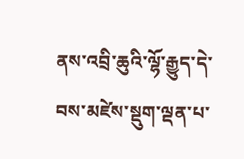ནས་འབྲི་ཆུའི་ལྷོ་རྒྱུད་དེ་བས་མཛེས་སྡུག་ལྡན་པ་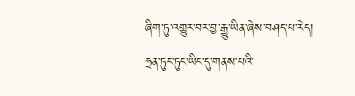ཞིག་ཏུ་འགྱུར་བར་བྱ་རྒྱུ་ཡིན་ཞེས་བཤད་པ་རེད།
ཧྲན་ཏུང་ཏུང་ཡིང་དུ་གནས་པའི་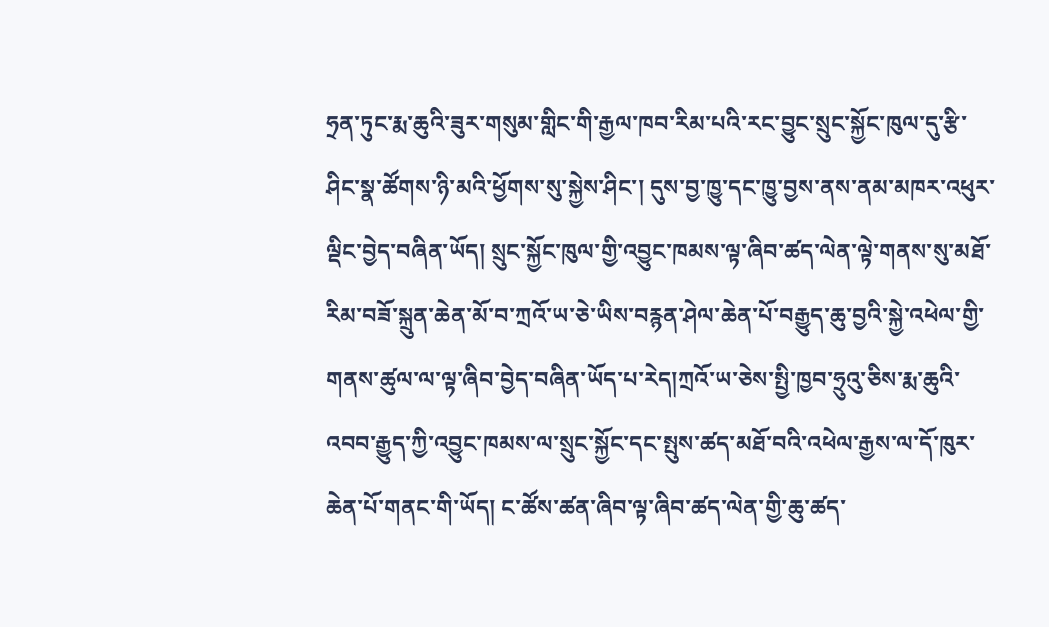ཧྲན་ཏུང་རྨ་ཆུའི་ཟུར་གསུམ་གླིང་གི་རྒྱལ་ཁབ་རིམ་པའི་རང་བྱུང་སྲུང་སྐྱོང་ཁུལ་དུ་རྩི་ཤིང་སྣ་ཚོགས་ཉི་མའི་ཕྱོགས་སུ་སྐྱེས་ཤིང་། དུས་བྱ་ཁྱུ་དང་ཁྱུ་བྱས་ནས་ནམ་མཁར་འཕུར་ལྡིང་བྱེད་བཞིན་ཡོད། སྲུང་སྐྱོང་ཁུལ་གྱི་འབྱུང་ཁམས་ལྟ་ཞིབ་ཚད་ལེན་ལྟེ་གནས་སུ་མཐོ་རིམ་བཟོ་སྐྲུན་ཆེན་མོ་བ་ཀྲའོ་ཡ་ཅེ་ཡིས་བརྙན་ཤེལ་ཆེན་པོ་བརྒྱུད་ཆུ་བྱའི་སྐྱེ་འཕེལ་གྱི་གནས་ཚུལ་ལ་ལྟ་ཞིབ་བྱེད་བཞིན་ཡོད་པ་རེད།ཀྲའོ་ཡ་ཅེས་སྤྱི་ཁྱབ་ཧྲུའུ་ཅིས་རྨ་ཆུའི་འབབ་རྒྱུད་ཀྱི་འབྱུང་ཁམས་ལ་སྲུང་སྐྱོང་དང་སྤུས་ཚད་མཐོ་བའི་འཕེལ་རྒྱས་ལ་དོ་ཁུར་ཆེན་པོ་གནང་གི་ཡོད། ང་ཚོས་ཚན་ཞིབ་ལྟ་ཞིབ་ཚད་ལེན་གྱི་ཆུ་ཚད་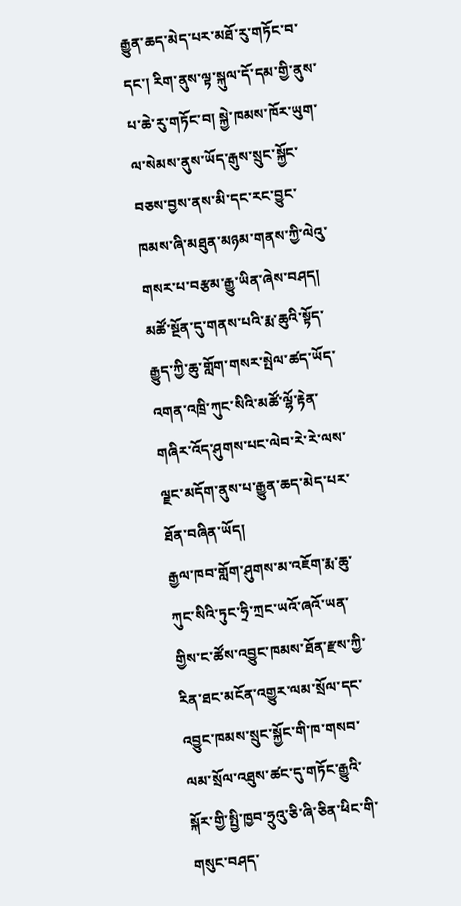རྒྱུན་ཆད་མེད་པར་མཐོ་རུ་གཏོང་བ་དང་། རིག་ནུས་ལྟ་སྐུལ་དོ་དམ་གྱི་ནུས་པ་ཆེ་རུ་གཏོང་བ། སྐྱེ་ཁམས་ཁོར་ཡུག་ལ་སེམས་ནུས་ཡོད་རྒུས་སྲུང་སྐྱོང་བཅས་བྱས་ནས་མི་དང་རང་བྱུང་ཁམས་ཞི་མཐུན་མཉམ་གནས་ཀྱི་ལེའུ་གསར་པ་བརྩམ་རྒྱུ་ཡིན་ཞེས་བཤད།
མཚོ་སྔོན་དུ་གནས་པའི་རྨ་ཆུའི་སྟོད་རྒྱུད་ཀྱི་ཆུ་གློག་གསར་སྤེལ་ཚད་ཡོད་འགན་འཁྲི་ཀུང་སིའི་མཚོ་ལྷོ་རྟེན་གཞིར་འོད་ཤུགས་པང་ལེབ་རེ་རེ་ལས་ལྗང་མདོག་ནུས་པ་རྒྱུན་ཆད་མེད་པར་ཐོན་བཞིན་ཡོད།
རྒྱལ་ཁབ་གློག་ཤུགས་མ་འཇོག་རྨ་ཆུ་ཀུང་སིའི་ཏུང་ཧྲི་ཀྲང་ཡའོ་ཞའོ་ཡན་གྱིས་ང་ཚོས་འབྱུང་ཁམས་ཐོན་རྫས་ཀྱི་རིན་ཐང་མངོན་འགྱུར་ལམ་སྲོལ་དང་འབྱུང་ཁམས་སྲུང་སྐྱོང་གི་ཁ་གསབ་ལམ་སྲོལ་འཐུས་ཚང་དུ་གཏོང་རྒྱུའི་སྐོར་གྱི་སྤྱི་ཁྱབ་ཧྲུའུ་ཅི་ཞི་ཅིན་ཕིང་གི་གསུང་བཤད་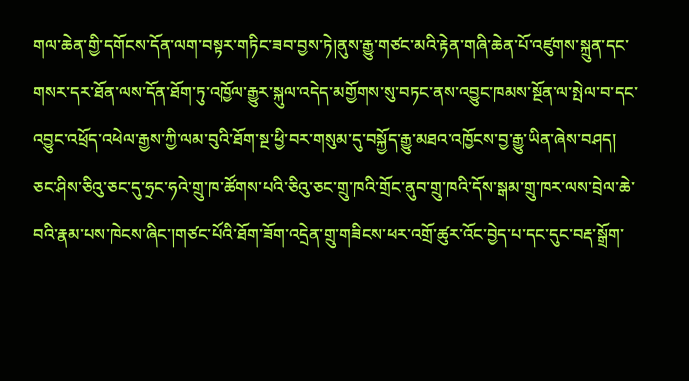གལ་ཆེན་གྱི་དགོངས་དོན་ལག་བསྟར་གཏིང་ཟབ་བྱས་ཏེ།ནུས་རྒྱུ་གཙང་མའི་རྟེན་གཞི་ཆེན་པོ་འཛུགས་སྐྲུན་དང་གསར་དར་ཐོན་ལས་དོན་ཐོག་ཏུ་འཁྱོལ་རྒྱུར་སྐུལ་འདེད་མགྱོགས་སུ་བཏང་ནས་འབྱུང་ཁམས་སྔོན་ལ་སྤེལ་བ་དང་འབྱུང་འཕྲོད་འཕེལ་རྒྱས་ཀྱི་ལམ་བུའི་ཐོག་སྔ་ཕྱི་བར་གསུམ་དུ་བསྐྱོད་རྒྱུ་མཐའ་འཁྱོངས་བྱ་རྒྱུ་ཡིན་ཞེས་བཤད།
ཅང་ཤིས་ཅིའུ་ཅང་དུ་ཧྲང་ཧའེ་གྲུ་ཁ་ཚོགས་པའི་ཅིའུ་ཅང་གྲུ་ཁའི་གྲོང་ནུབ་གྲུ་ཁའི་དོས་སྒམ་གྲུ་ཁར་ལས་བྲེལ་ཆེ་བའི་རྣམ་པས་ཁེངས་ཞིང་།གཙང་པོའི་ཐོག་ཟོག་འདྲེན་གྲུ་གཟིངས་ཕར་འགྲོ་ཚུར་འོང་བྱེད་པ་དང་དུང་བརྡ་སྒྲོག་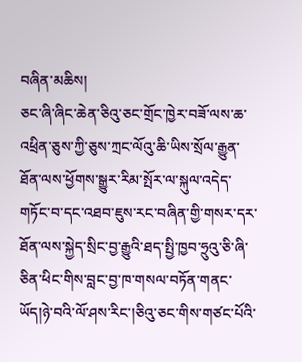བཞིན་མཆིས།
ཅང་ཞི་ཞིང་ཆེན་ཅིའུ་ཅང་གྲོང་ཁྱེར་བཟོ་ལས་ཆ་འཕྲིན་ཅུས་ཀྱི་ཅུས་ཀྲང་ལོའུ་ཆི་ཡིས་སྲོལ་རྒྱུན་ཐོན་ལས་ཕྱོགས་སྒྱུར་རིམ་སྤོར་ལ་སྐུལ་འདེད་གཏོང་བ་དང་འཐབ་ཇུས་རང་བཞིན་གྱི་གསར་དར་ཐོན་ལས་སྐྱེད་སྲིང་བྱ་རྒྱུའི་ཐད་སྤྱི་ཁྱབ་ཧྲུའུ་ཅི་ཞི་ཅིན་ཕིང་གིས་བླང་བྱ་ཁ་གསལ་བཏོན་གནང་ཡོད།ཉེ་བའི་ལོ་ཤས་རིང་།ཅིའུ་ཅང་གིས་གཙང་པོའི་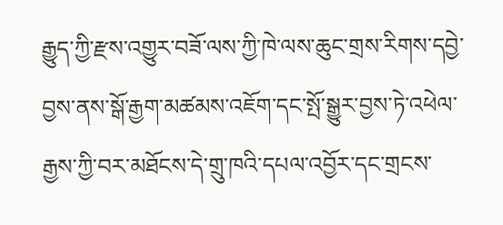རྒྱུད་ཀྱི་རྫས་འགྱུར་བཟོ་ལས་ཀྱི་ཁེ་ལས་ཆུང་གྲས་རིགས་དབྱེ་བྱས་ནས་སྒོ་རྒྱག་མཚམས་འཇོག་དང་སྤོ་སྒྱུར་བྱས་ཏེ་འཕེལ་རྒྱས་ཀྱི་བར་མཐོངས་དེ་གྲུ་ཁའི་དཔལ་འབྱོར་དང་གྲངས་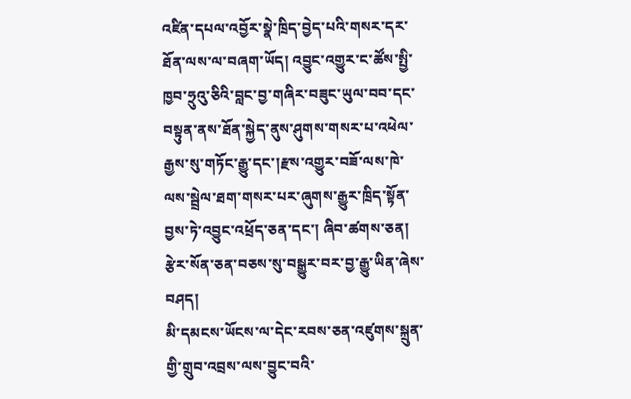འཛིན་དཔལ་འབྱོར་སྣེ་ཁྲིད་བྱེད་པའི་གསར་དར་ཐོན་ལས་ལ་བཞག་ཡོད། འབྱུང་འགྱུར་ང་ཚོས་སྤྱི་ཁྱབ་ཧྲུའུ་ཅིའི་བླང་བྱ་གཞིར་བཟུང་ཡུལ་བབ་དང་བསྟུན་ནས་ཐོན་སྐྱེད་ནུས་ཤུགས་གསར་པ་འཕེལ་རྒྱས་སུ་གཏོང་རྒྱུ་དང་།རྫས་འགྱུར་བཟོ་ལས་ཁེ་ལས་སྦྲེལ་ཐག་གསར་པར་ཞུགས་རྒྱུར་ཁྲིད་སྟོན་བྱས་ཏེ་འབྱུང་འཕྲོད་ཅན་དང་། ཞིབ་ཚགས་ཅན། རྩེར་སོན་ཅན་བཅས་སུ་བསྒྱུར་བར་བྱ་རྒྱུ་ཡིན་ཞེས་བཤད།
མི་དམངས་ཡོངས་ལ་དེང་རབས་ཅན་འཛུགས་སྐྲུན་གྱི་གྲུབ་འབྲས་ལས་བྱུང་བའི་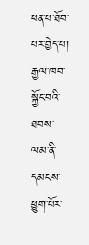ཕན་པ་ཐོབ་པར་བྱེད་པ།
རྒྱལ་ཁབ་སྐྱོང་བའི་ཐབས་ལམ་ནི་དམངས་ཕྱུག་པོར་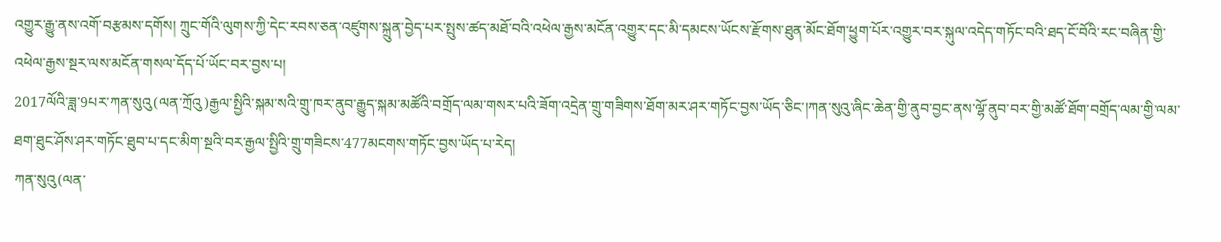འགྱུར་རྒྱུ་ནས་འགོ་བརྩམས་དགོས། ཀྲུང་གོའི་ལུགས་ཀྱི་དེང་རབས་ཅན་འཛུགས་སྐྲུན་བྱེད་པར་སྤུས་ཚད་མཐོ་བའི་འཕེལ་རྒྱས་མངོན་འགྱུར་དང་མི་དམངས་ཡོངས་རྫོགས་ཐུན་མོང་ཐོག་ཕྱུག་པོར་འགྱུར་བར་སྐུལ་འདེད་གཏོང་བའི་ཐད་ངོ་བོའི་རང་བཞིན་གྱི་འཕེལ་རྒྱས་སྔར་ལས་མངོན་གསལ་དོད་པོ་ཡོང་བར་བྱས་པ།
2017ལོའི་ཟླ་9པར་ཀན་སུའུ(ལན་ཀྲོའུ)རྒྱལ་སྤྱིའི་སྐམ་སའི་གྲུ་ཁར་ནུབ་རྒྱུད་སྐམ་མཚོའི་བགྲོད་ལམ་གསར་པའི་ཟོག་འདྲེན་གྲུ་གཟིགས་ཐོག་མར་ཤར་གཏོང་བྱས་ཡོད་ཅིང་།ཀན་སུའུ་ཞིང་ཆེན་གྱི་ནུབ་བྱང་ནས་ལྷོ་ནུབ་བར་གྱི་མཚོ་ཐོག་བགྲོད་ལམ་གྱི་ལམ་ཐག་ཐུང་ཤོས་ཤར་གཏོང་ཐུབ་པ་དང་མིག་སྔའི་བར་རྒྱལ་སྤྱིའི་གྲུ་གཟིངས་477མངགས་གཏོང་བྱས་ཡོད་པ་རེད།
ཀན་སུའུ(ལན་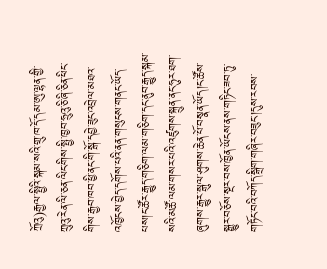ཀྲོའུ)རྒྱལ་སྤྱིའི་སྐམ་སའི་གྲུ་ཁ་དོ་དམ་ཨུ་ལྷན་གྱི་ཀྲུའུ་རེན་ལི་ཅན་ལིང་གིས་སྤྱི་ཁྱབ་ཧྲུའུ་ཅི་ཞི་ཅིན་ཕིང་གིས་རྒྱབ་ཁབ་ཕྱི་ནང་གི་སྒོ་དབྱེ་ཟུང་འབྲེལ་མཐའ་འཁྱོངས་བྱེད་དགོས་པའི་ནན་གསུངས་གནང་ཡོད་པས།ང་ཚོར་རྒྱུད་གཅིག་ལམ་གཅིག་དང་ནུབ་རྒྱུད་སྐམ་སའི་མཚོ་ལམ་གསར་པའི་འཛུགས་སྐྲུན་ནང་ཧུར་ཐག་ཞུགས་རྒྱུར་སྒུལ་ཤུགས་ཆེན་པོ་བསྣན་ཡོད།ང་ཚོས་སྒྱུར་བཅོས་སྔར་བས་ཁྱོན་ཡོངས་ནས་གཏིང་ཟབ་ཏུ་གཏོང་བའི་བཀོད་སྒྲིག་གཞིར་བཟུང་།དུས་རབས་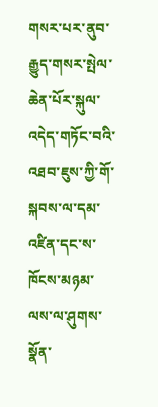གསར་པར་ནུབ་རྒྱུད་གསར་སྤེལ་ཆེན་པོར་སྐུལ་འདེད་གཏོང་བའི་འཐབ་ཇུས་ཀྱི་གོ་སྐབས་ལ་དམ་འཛིན་དང་ས་ཁོངས་མཉམ་ལས་ལ་ཤུགས་སྣོན་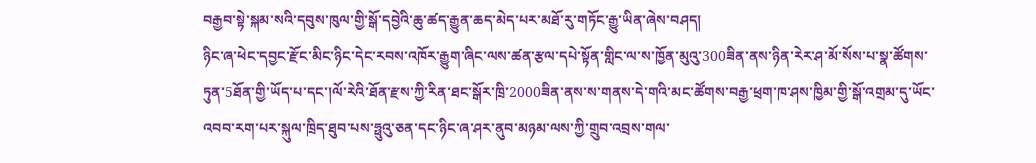བརྒྱབ་སྟེ་སྐམ་སའི་དབུས་ཁུལ་གྱི་སྒོ་དབྱེའི་ཆུ་ཚད་རྒྱུན་ཆད་མེད་པར་མཐོ་རུ་གཏོང་རྒྱུ་ཡིན་ཞེས་བཤད།
ཉིང་ཞ་ཕེང་དབྱང་རྫོང་མིང་ཉིང་དེང་རབས་འཁོར་རྒྱུག་ཞིང་ལས་ཚན་རྩལ་དཔེ་སྟོན་གླིང་ལ་ས་ཁྱོན་མུའུ་300ཟིན་ནས་ཉིན་རེར་ཤ་མོ་སོས་པ་སྣ་ཚོགས་ཏུན་5ཐོན་གྱི་ཡོད་པ་དང་།ལོ་རེའི་ཐོན་རྫས་ཀྱི་རིན་ཐང་སྒོར་ཁྲི་2000ཟིན་ནས་ས་གནས་དེ་གའི་མང་ཚོགས་བརྒྱ་ཕྲག་ཁ་ཤས་ཁྱིམ་གྱི་སྒོ་འགྲམ་དུ་ཡོང་འབབ་རག་པར་སྐུལ་ཁྲིད་ཐུབ་པས་ཧྥུའུ་ཅན་དང་ཉིང་ཞ་ཤར་ནུབ་མཉམ་ལས་ཀྱི་གྲུབ་འབྲས་གལ་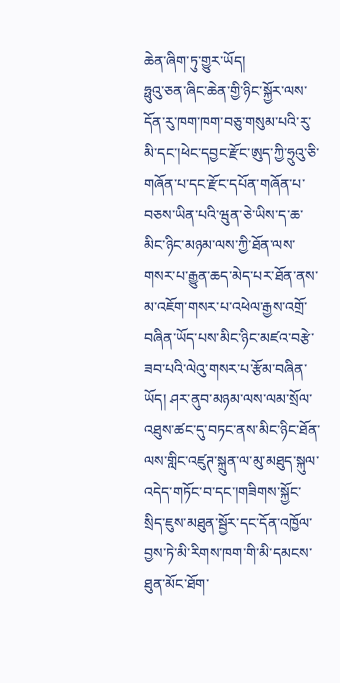ཆེན་ཞིག་ཏུ་གྱུར་ཡོད།
ཧྥུའུ་ཅན་ཞིང་ཆེན་གྱི་ཉིང་སྐྱོར་ལས་དོན་རུ་ཁག་ཁག་བཅུ་གསུམ་པའི་རུ་མི་དང་།ཕེང་དབྱང་རྫོང་ཨུད་ཀྱི་ཧྲུའུ་ཅི་གཞོན་པ་དང་རྫོང་དཔོན་གཞོན་པ་བཅས་ཡིན་པའི་ཝུན་ཅེ་ཡིས་ད་ཆ་མིང་ཉིང་མཉམ་ལས་ཀྱི་ཐོན་ལས་གསར་པ་རྒྱུན་ཆད་མེད་པར་ཐོན་ནས་མ་འཇོག་གསར་པ་འཕེལ་རྒྱས་འགྲོ་བཞིན་ཡོད་པས་མིང་ཉིང་མཛའ་བརྩེ་ཟབ་པའི་ལེའུ་གསར་པ་རྩོམ་བཞིན་ཡོད། ཤར་ནུབ་མཉམ་ལས་ལམ་སྲོལ་འཐུས་ཚང་དུ་བཏང་ནས་མིང་ཉིང་ཐོན་ལས་གླིང་འཛུཊ་སྐྲུན་ལ་མུ་མཐུད་སྐུལ་འདེད་གཏོང་བ་དང་།གཟིགས་སྐྱོང་སྲིད་ཇུས་མཐུན་སྦྱོར་དང་དོན་འཁྱོལ་བྱས་ཏེ་མི་རིགས་ཁག་གི་མི་དམངས་ཐུན་མོང་ཐོག་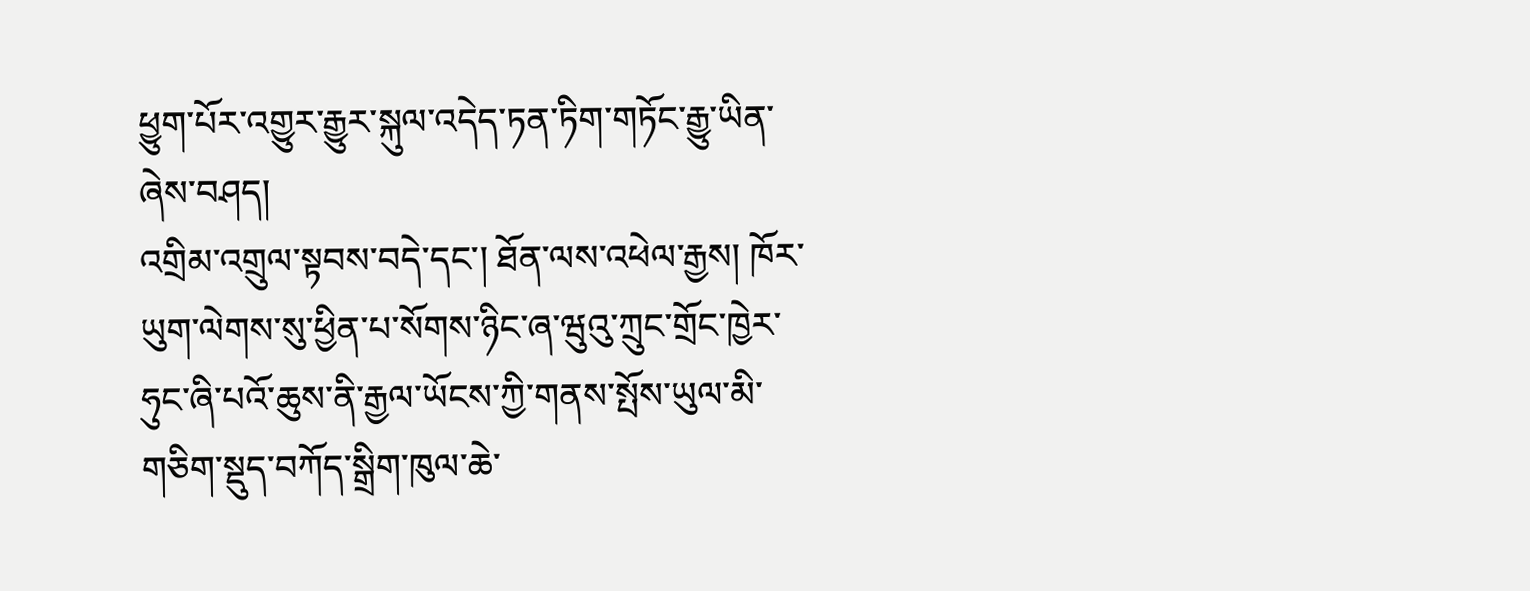ཕྱུག་པོར་འགྱུར་རྒྱུར་སྐུལ་འདེད་ཏན་ཏིག་གཏོང་རྒྱུ་ཡིན་ཞེས་བཤད།
འགྲིམ་འགྲུལ་སྟབས་བདེ་དང་། ཐོན་ལས་འཕེལ་རྒྱས། ཁོར་ཡུག་ལེགས་སུ་ཕྱིན་པ་སོགས་ཉིང་ཞ་ཝུའུ་ཀྲུང་གྲོང་ཁྱེར་ཧུང་ཞི་པའོ་ཆུས་ནི་རྒྱལ་ཡོངས་ཀྱི་གནས་སྤོས་ཡུལ་མི་གཅིག་སྡུད་བཀོད་སྒྲིག་ཁུལ་ཆེ་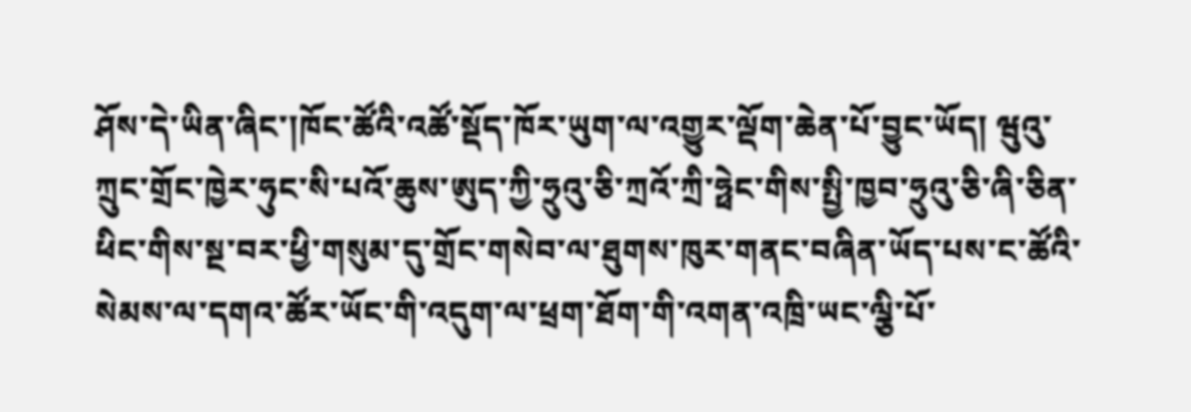ཤོས་དེ་ཡིན་ཞིང་།ཁོང་ཚོའི་འཚོ་སྡོད་ཁོར་ཡུག་ལ་འགྱུར་ལྡོག་ཆེན་པོ་བྱུང་ཡོད། ཝུའུ་ཀྲུང་གྲོང་ཁྱེར་ཧུང་སི་པའོ་ཆུས་ཨུད་ཀྱི་ཧྲུའུ་ཅི་ཀྲའོ་ཀྲི་ཧྥེང་གིས་སྤྱི་ཁྱབ་ཧྲུའུ་ཅི་ཞི་ཅིན་ཕིང་གིས་སྔ་བར་ཕྱི་གསུམ་དུ་གྲོང་གསེབ་ལ་ཐུགས་ཁུར་གནང་བཞིན་ཡོད་པས་ང་ཚོའི་སེམས་ལ་དགའ་ཚོར་ཡོང་གི་འདུག་ལ་ཕྲག་ཐོག་གི་འགན་འཁྲི་ཡང་ལྕི་པོ་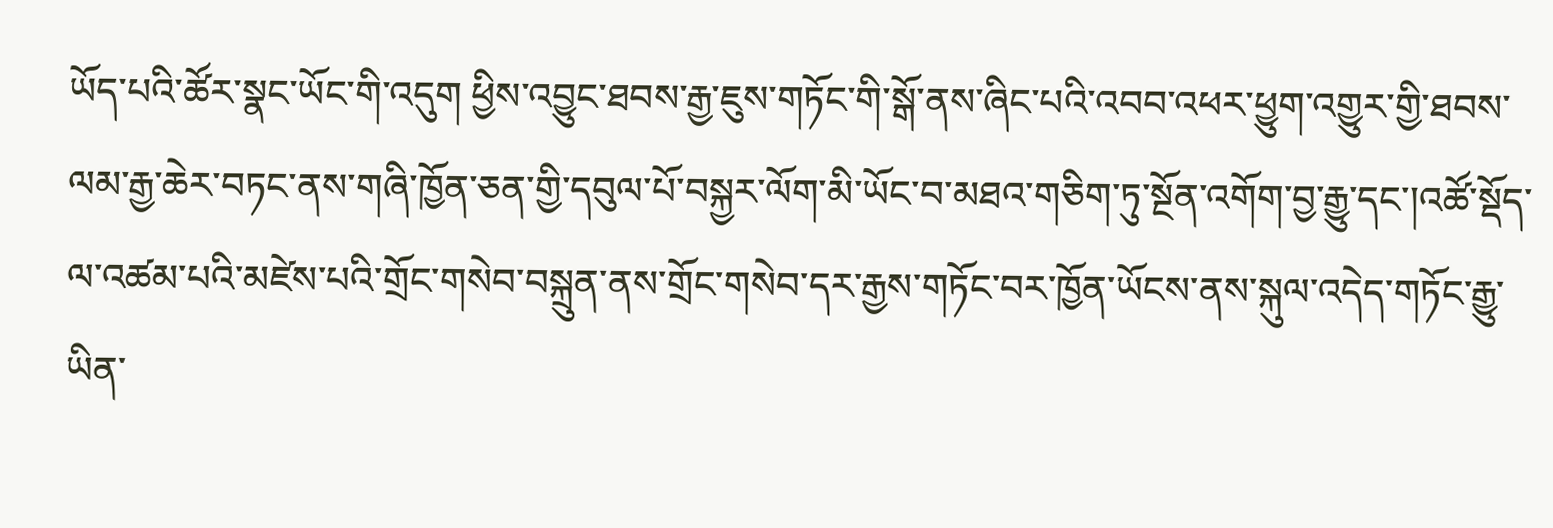ཡོད་པའི་ཚོར་སྣང་ཡོང་གི་འདུག ཕྱིས་འབྱུང་ཐབས་རྒྱ་ཇུས་གཏོང་གི་སྒོ་ནས་ཞིང་པའི་འབབ་འཕར་ཕྱུག་འགྱུར་གྱི་ཐབས་ལམ་རྒྱ་ཆེར་བཏང་ནས་གཞི་ཁྱོན་ཅན་གྱི་དབུལ་པོ་བསྐྱར་ལོག་མི་ཡོང་བ་མཐའ་གཅིག་ཏུ་སྔོན་འགོག་བྱ་རྒྱུ་དང་།འཚོ་སྡོད་ལ་འཚམ་པའི་མཛེས་པའི་གྲོང་གསེབ་བསྐྲུན་ནས་གྲོང་གསེབ་དར་རྒྱས་གཏོང་བར་ཁྱོན་ཡོངས་ནས་སྐུལ་འདེད་གཏོང་རྒྱུ་ཡིན་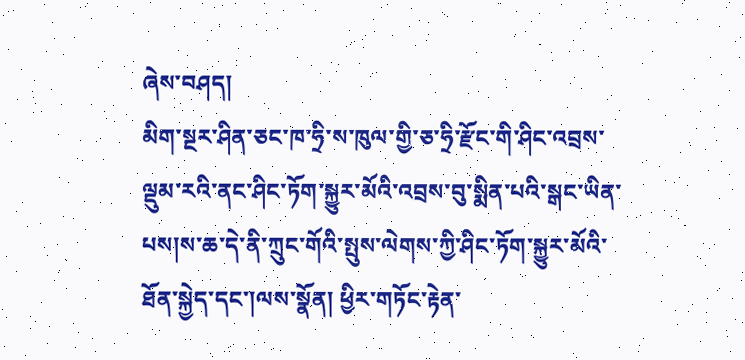ཞེས་བཤད།
མིག་སྔར་ཤིན་ཅང་ཁ་ཧྲི་ས་ཁུལ་གྱི་ཅ་ཧྲི་རྫོང་གི་ཤིང་འབྲས་ལྡུམ་རའི་ནང་ཤིང་ཏོག་སྐྱུར་མོའི་འབྲས་བུ་སྨིན་པའི་སྒང་ཡིན་པས།ས་ཆ་དེ་ནི་ཀྲུང་གོའི་སྤུས་ལེགས་ཀྱི་ཤིང་ཏོག་སྐྱུར་མོའི་ཐོན་སྐྱེད་དང་།ལས་སྣོན། ཕྱིར་གཏོང་རྟེན་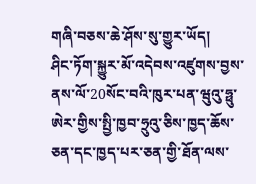གཞི་བཅས་ཆེ་ཤོས་སུ་གྱུར་ཡོད།
ཤིང་ཏོག་སྐྱུར་མོ་འདེབས་འཛུགས་བྱས་ནས་ལོ་20སོང་བའི་ཁུར་པན་ཝུའུ་ཧྥུ་ཨེར་གྱིས་སྤྱི་ཁྱབ་ཧྲུའུ་ཅིས་ཁྱད་ཆོས་ཅན་དང་ཁྱད་པར་ཅན་གྱི་ཐོན་ལས་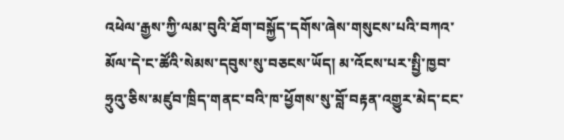འཕེལ་རྒྱས་ཀྱི་ལམ་བུའི་ཐོག་བསྐྱོད་དགོས་ཞེས་གསུངས་པའི་བཀའ་མོལ་དེ་ང་ཚོའི་སེམས་དབུས་སུ་བཅངས་ཡོད། མ་འོངས་པར་སྤྱི་ཁྱབ་ཧྲུའུ་ཅིས་མཛུབ་ཁྲིད་གནང་བའི་ཁ་ཕྱོགས་སུ་བློ་བརྟན་འགྱུར་མེད་ངང་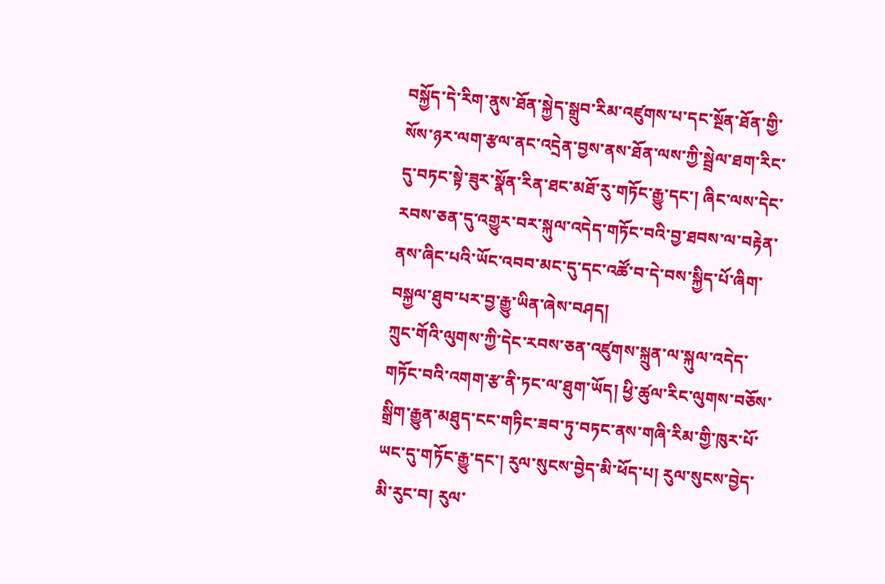བསྐྱོད་དེ་རིག་ནུས་ཐོན་སྐྱེད་སྒྲུབ་རིམ་འཛུགས་པ་དང་སྔོན་ཐོན་གྱི་སོས་ཉར་ལག་རྩལ་ནང་འདྲེན་བྱས་ནས་ཐོན་ལས་ཀྱི་སྦྲེལ་ཐག་རིང་དུ་བཏང་སྟེ་ཟུར་སྣོན་རིན་ཐང་མཐོ་རུ་གཏོང་རྒྱུ་དང་། ཞིང་ལས་དེང་རབས་ཅན་དུ་འགྱུར་བར་སྐུལ་འདེད་གཏོང་བའི་བྱ་ཐབས་ལ་བརྟེན་ནས་ཞིང་པའི་ཡོང་འབབ་མང་དུ་དང་འཚོ་བ་དེ་བས་སྐྱིད་པོ་ཞིག་བསྐྱལ་ཐུབ་པར་བྱ་རྒྱུ་ཡིན་ཞེས་བཤད།
ཀྲུང་གོའི་ལུགས་ཀྱི་དེང་རབས་ཅན་འཛུགས་སྐྲུན་ལ་སྐུལ་འདེད་གཏོང་བའི་འགག་རྩ་ནི་ཏང་ལ་ཐུག་ཡོད། ཕྱི་ཚུལ་རིང་ལུགས་བཅོས་སྒྲིག་རྒྱུན་མཐུད་ངང་གཏིང་ཟབ་ཏུ་བཏང་ནས་གཞི་རིམ་གྱི་ཁུར་པོ་ཡང་དུ་གཏོང་རྒྱུ་དང་། རུལ་སུངས་བྱེད་མི་ཕོད་པ། རུལ་སུངས་བྱེད་མི་རུང་བ། རུལ་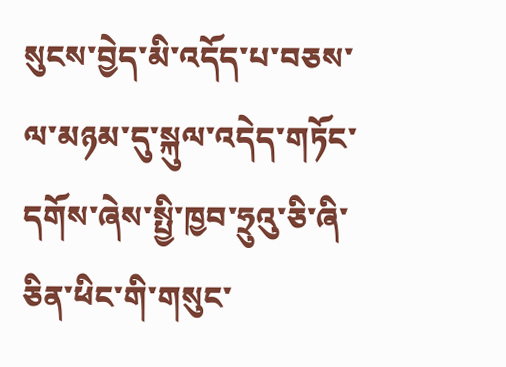སུངས་བྱེད་མི་འདོད་པ་བཅས་ལ་མཉམ་དུ་སྐུལ་འདེད་གཏོང་དགོས་ཞེས་སྤྱི་ཁྱབ་ཧྲུའུ་ཅི་ཞི་ཅིན་ཕིང་གི་གསུང་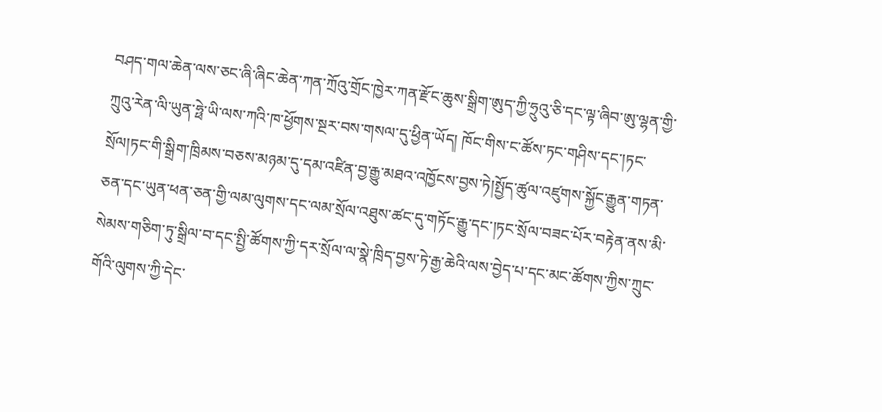བཤད་གལ་ཆེན་ལས་ཅང་ཞི་ཞིང་ཆེན་ཀན་ཀྲོའུ་གྲོང་ཁྱེར་ཀན་རྫོང་ཆུས་སྒྲིག་ཨུད་ཀྱི་ཧྲུའུ་ཅི་དང་ལྟ་ཞིབ་ཨུ་ལྷན་གྱི་ཀྲུའུ་རེན་ལི་ཡུན་ཧྥེ་ཡི་ལས་ཀའི་ཁ་ཕྱོགས་སྔར་བས་གསལ་དུ་ཕྱིན་ཡོད། ཁོང་གིས་ང་ཚོས་ཏང་གཤིས་དང་།ཏང་སྲོལ།ཏང་གི་སྒྲིག་ཁྲིམས་བཅས་མཉམ་དུ་དམ་འཛིན་བྱ་རྒྱུ་མཐའ་འཁྱོངས་བྱས་ཏེ།སྤྱོད་ཚུལ་འཛུགས་སྐྱོང་རྒྱུན་གཏན་ཅན་དང་ཡུན་ཕན་ཅན་གྱི་ལམ་ལུགས་དང་ལམ་སྲོལ་འཐུས་ཚང་དུ་གཏོང་རྒྱུ་དང་།ཏང་སྲོལ་བཟང་པོར་བརྟེན་ནས་མི་སེམས་གཅིག་ཏུ་སྒྲིལ་བ་དང་སྤྱི་ཚོགས་ཀྱི་དར་སྲོལ་ལ་སྣེ་ཁྲིད་བྱས་ཏེ་རྒྱ་ཆེའི་ལས་བྱེད་པ་དང་མང་ཚོགས་ཀྱིས་ཀྲུང་གོའི་ལུགས་ཀྱི་དེང་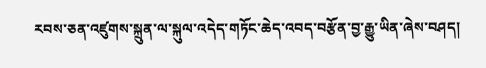རབས་ཅན་འཛུགས་སྐྲུན་ལ་སྐུལ་འདེད་གཏོང་ཆེད་འབད་བརྩོན་བྱ་རྒྱུ་ཡིན་ཞེས་བཤད།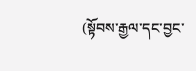(སྟོབས་རྒྱལ་དང་བྱང་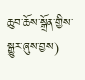ཆུབ་ཆོས་སྒྲོན་གྱིས་སྒྱུར་ཞུས་བྱས)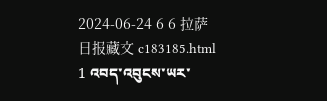2024-06-24 6 6 拉萨日报藏文 c183185.html 1 འབད་འབུངས་ཡར་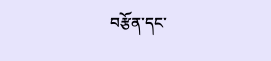བརྩོན་དང་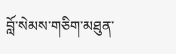བློ་སེམས་གཅིག་མཐུན་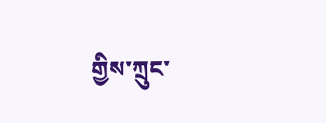གྱིས་ཀྲུང་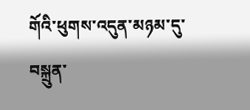གོའི་ཕུགས་འདུན་མཉམ་དུ་བསྐྲུན་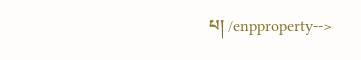པ། /enpproperty-->